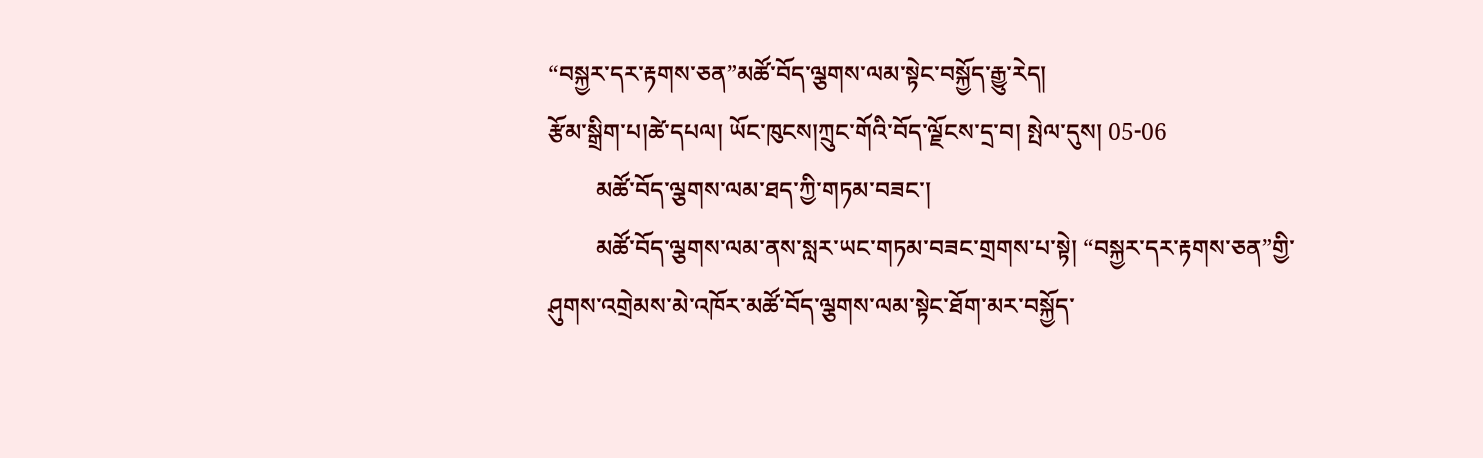“བསྐྱར་དར་རྟགས་ཅན”མཚོ་བོད་ལྕགས་ལམ་སྟེང་བསྐྱོད་རྒྱུ་རེད།
རྩོམ་སྒྲིག་པ།ཚེ་དཔལ། ཡོང་ཁུངས།ཀྲུང་གོའི་བོད་ལྗོངས་དྲ་བ། སྤེལ་དུས། 05-06
        མཚོ་བོད་ལྕགས་ལམ་ཐད་ཀྱི་གཏམ་བཟང་།
        མཚོ་བོད་ལྕགས་ལམ་ནས་སླར་ཡང་གཏམ་བཟང་གྲགས་པ་སྟེ། “བསྐྱར་དར་རྟགས་ཅན”གྱི་ཤུགས་འགྲེམས་མེ་འཁོར་མཚོ་བོད་ལྕགས་ལམ་སྟེང་ཐོག་མར་བསྐྱོད་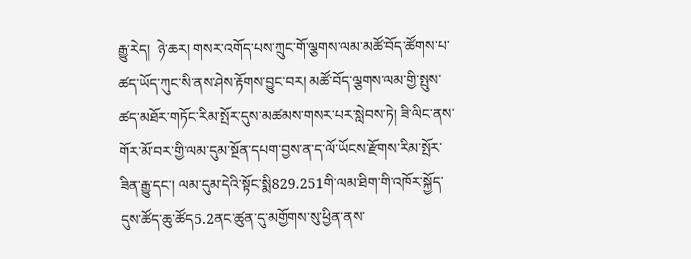རྒྱུ་རེད།  ཉེ་ཆར། གསར་འགོད་པས་ཀྲུང་གོ་ལྕགས་ལམ་མཚོ་བོད་ཚོགས་པ་ཚད་ཡོད་ཀུང་སི་ནས་ཤེས་རྟོགས་བྱུང་བར། མཚོ་བོད་ལྕགས་ལམ་གྱི་སྤུས་ཚད་མཐོར་གཏོང་རིམ་སྤོར་དུས་མཚམས་གསར་པར་སླེབས་ཏེ། ཟི་ལིང་ནས་གོར་མོ་བར་གྱི་ལམ་དུམ་སྔོན་དཔག་བྱས་ན་ད་ལོ་ཡོངས་རྫོགས་རིམ་སྤོར་ཟིན་རྒྱུ་དང་། ལམ་དུམ་དེའི་སྟོང་སྨི829.251གི་ལམ་ཐིག་གི་འཁོར་སྐྱོད་དུས་ཚོད་ཆུ་ཚོད5.2ནང་ཚུན་དུ་མགྱོགས་སུ་ཕྱིན་ནས་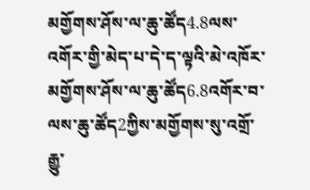མགྱོགས་ཤོས་ལ་ཆུ་ཚོད4.8ལས་འགོར་གྱི་མེད་པ་དེ་ད་ལྟའི་མེ་འཁོར་མགྱོགས་ཤོས་ལ་ཆུ་ཚོད6.8འགོར་བ་ལས་ཆུ་ཚོད2ཀྱིས་མགྱོགས་སུ་འགྲོ་རྒྱུ་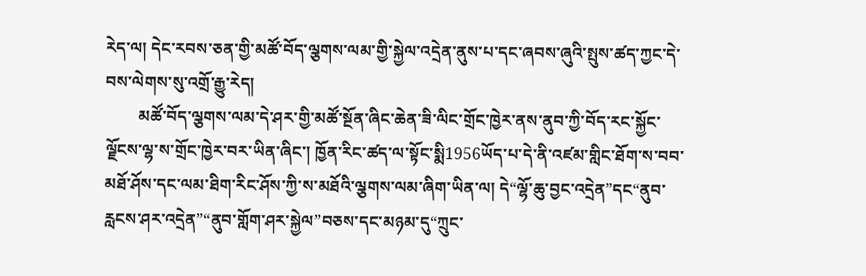རེད་ལ། དེང་རབས་ཅན་གྱི་མཚོ་བོད་ལྕགས་ལམ་གྱི་སྐྱེལ་འདྲེན་ནུས་པ་དང་ཞབས་ཞུའི་སྤུས་ཚད་ཀྱང་དེ་བས་ལེགས་སུ་འགྲོ་རྒྱུ་རེད།
        མཚོ་བོད་ལྕགས་ལམ་དེ་ཤར་གྱི་མཚོ་སྔོན་ཞིང་ཆེན་ཟི་ལིང་གྲོང་ཁྱེར་ནས་ནུབ་ཀྱི་བོད་རང་སྐྱོང་ལྗོངས་ལྷ་ས་གྲོང་ཁྱེར་བར་ཡིན་ཞིང་། ཁྱོན་རིང་ཚད་ལ་སྟོང་སྨི1956ཡོད་པ་དེ་ནི་འཛམ་གླིང་ཐོག་ས་བབ་མཐོ་ཤོས་དང་ལམ་ཐིག་རིང་ཤོས་ཀྱི་ས་མཐོའི་ལྕགས་ལམ་ཞིག་ཡིན་ལ། དེ“ལྷོ་ཆུ་བྱང་འདྲེན”དང“ནུབ་རླངས་ཤར་འདྲེན”“ནུབ་གློག་ཤར་སྐྱེལ”བཅས་དང་མཉམ་དུ“ཀྲུང་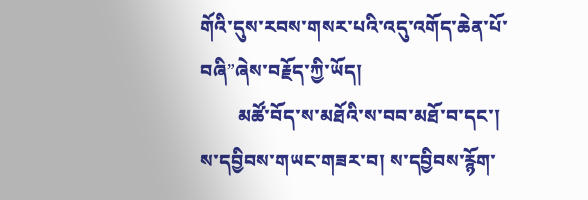གོའི་དུས་རབས་གསར་པའི་འདུ་འགོད་ཆེན་པོ་བཞི”ཞེས་བརྗོད་ཀྱི་ཡོད།
        མཚོ་བོད་ས་མཐོའི་ས་བབ་མཐོ་བ་དང་། ས་དབྱིབས་གཡང་གཟར་བ། ས་དབྱིབས་རྙོག་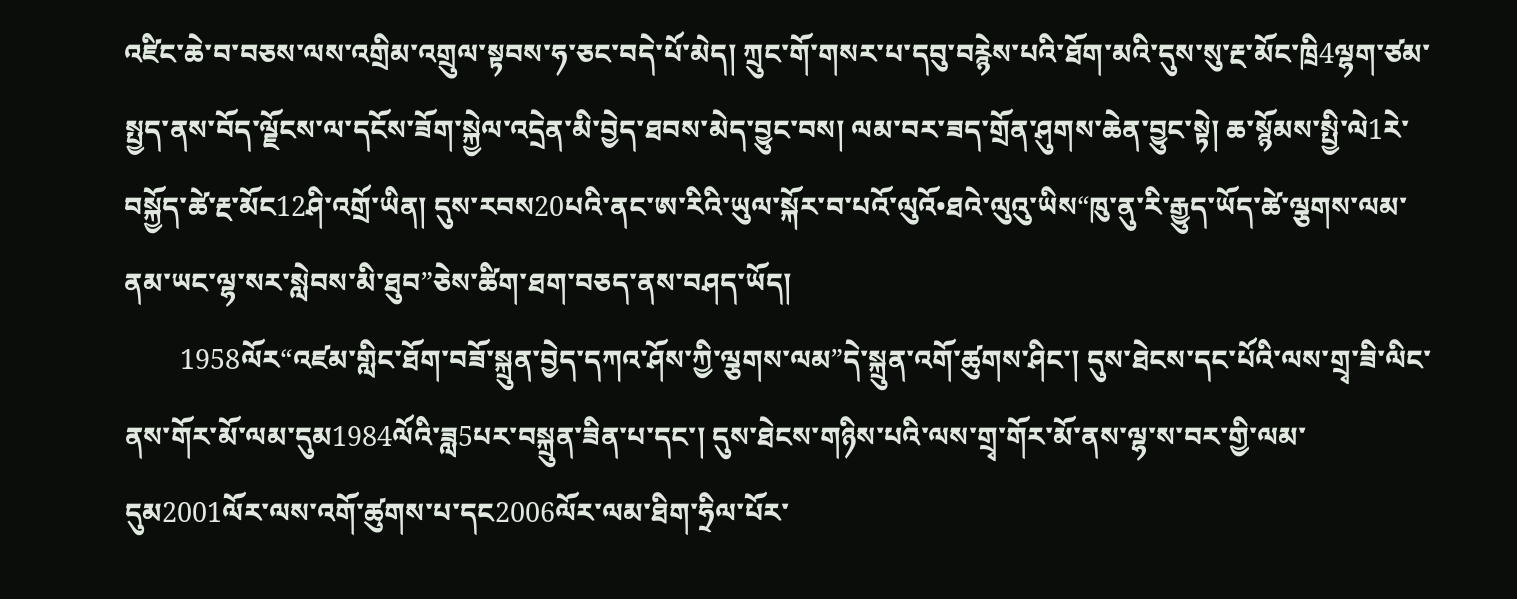འཛིང་ཆེ་བ་བཅས་ལས་འགྲིམ་འགྲུལ་སྟབས་ཧ་ཅང་བདེ་པོ་མེད། ཀྲུང་གོ་གསར་པ་དབུ་བརྙེས་པའི་ཐོག་མའི་དུས་སུ་རྔ་མོང་ཁྲི4ལྷག་ཙམ་སྤྱད་ནས་བོད་ལྗོངས་ལ་དངོས་ཟོག་སྐྱེལ་འདྲེན་མི་བྱེད་ཐབས་མེད་བྱུང་བས། ལམ་བར་ཟད་གྲོན་ཤུགས་ཆེན་བྱུང་སྟེ། ཆ་སྙོམས་སྤྱི་ལེ1རེ་བསྐྱོད་ཚེ་རྔ་མོང12ཤི་འགྲོ་ཡིན། དུས་རབས20པའི་ནང་ཨ་རིའི་ཡུལ་སྐོར་བ་པའོ་ལུའོ•ཐའེ་ལུའུ་ཡིས“ཁུ་ནུ་རི་རྒྱུད་ཡོད་ཚེ་ལྕགས་ལམ་ནམ་ཡང་ལྷ་སར་སླེབས་མི་ཐུབ”ཅེས་ཚིག་ཐག་བཅད་ནས་བཤད་ཡོད།
        1958ལོར“འཛམ་གླིང་ཐོག་བཟོ་སྐྲུན་བྱེད་དཀའ་ཤོས་ཀྱི་ལྕགས་ལམ”དེ་སྐྲུན་འགོ་ཚུགས་ཤིང་། དུས་ཐེངས་དང་པོའི་ལས་གྲྭ་ཟི་ལིང་ནས་གོར་མོ་ལམ་དུམ1984ལོའི་ཟླ5པར་བསྐྲུན་ཟིན་པ་དང་། དུས་ཐེངས་གཉིས་པའི་ལས་གྲྭ་གོར་མོ་ནས་ལྷ་ས་བར་གྱི་ལམ་དུམ2001ལོར་ལས་འགོ་ཚུགས་པ་དང2006ལོར་ལམ་ཐིག་ཧྲིལ་པོར་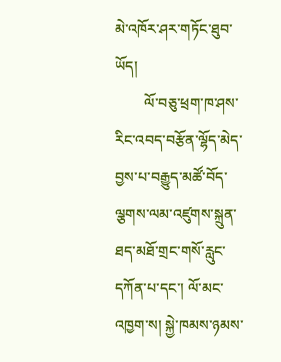མེ་འཁོར་ཤར་གཏོང་ཐུབ་ཡོད།
        ལོ་བཅུ་ཕྲག་ཁ་ཤས་རིང་འབད་བརྩོན་ལྷོད་མེད་བྱས་པ་བརྒྱུད་མཚོ་བོད་ལྕགས་ལམ་འཛུགས་སྐྲུན་ཐད་མཐོ་གྲང་གསོ་རླུང་དཀོན་པ་དང་། ལོ་མང་འཁྱག་ས། སྐྱེ་ཁམས་ཉམས་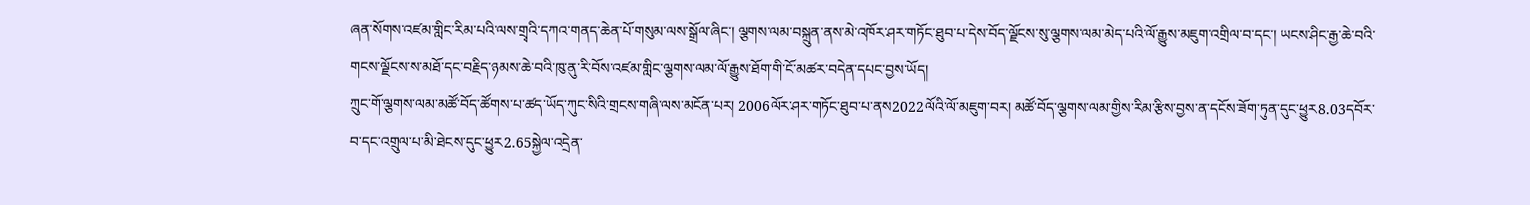ཞན་སོགས་འཛམ་གླིང་རིམ་པའི་ལས་གྲྭའི་དཀའ་གནད་ཆེན་པོ་གསུམ་ལས་སྒྲོལ་ཞིང་། ལྕགས་ལམ་བསྐྲུན་ནས་མེ་འཁོར་ཤར་གཏོང་ཐུབ་པ་དེས་བོད་ལྗོངས་སུ་ལྕགས་ལམ་མེད་པའི་ལོ་རྒྱུས་མཇུག་འགྲིལ་བ་དང་། ཡངས་ཤིང་རྒྱ་ཆེ་བའི་གངས་ལྗོངས་ས་མཐོ་དང་བརྗིད་ཉམས་ཆེ་བའི་ཁུ་ནུ་རི་བོས་འཛམ་གླིང་ལྕགས་ལམ་ལོ་རྒྱུས་ཐོག་གི་ངོ་མཚར་བདེན་དཔང་བྱས་ཡོད།
ཀྲུང་གོ་ལྕགས་ལམ་མཚོ་བོད་ཚོགས་པ་ཚད་ཡོད་ཀུང་སིའི་གྲངས་གཞི་ལས་མངོན་པར། 2006ལོར་ཤར་གཏོང་ཐུབ་པ་ནས2022ལོའི་ལོ་མཇུག་བར། མཚོ་བོད་ལྕགས་ལམ་གྱིས་རིམ་རྩིས་བྱས་ན་དངོས་ཟོག་ཏུན་དུང་ཕྱུར8.03དབོར་བ་དང་འགྲུལ་པ་མི་ཐེངས་དུང་ཕྱུར2.65སྐྱེལ་འདྲེན་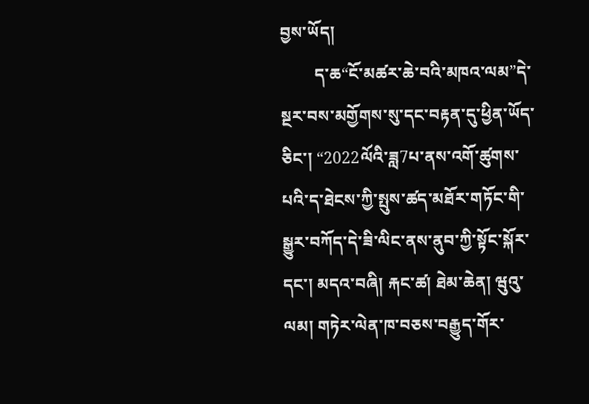བྱས་ཡོད།
        ད་ཆ“ངོ་མཚར་ཆེ་བའི་མཁའ་ལམ”དེ་སྔར་བས་མགྱོགས་སུ་དང་བརྟན་དུ་ཕྱིན་ཡོད་ཅིང་། “2022ལོའི་ཟླ7པ་ནས་འགོ་ཚུགས་པའི་ད་ཐེངས་ཀྱི་སྤུས་ཚད་མཐོར་གཏོང་གི་སྒྱུར་བཀོད་དེ་ཟི་ལིང་ནས་ནུབ་ཀྱི་སྟོང་སྐོར་དང་། མདའ་བཞི། རྐང་ཚ། ཐེམ་ཆེན། ཝུའུ་ལམ། གཏེར་ལེན་ཁ་བཅས་བརྒྱུད་གོར་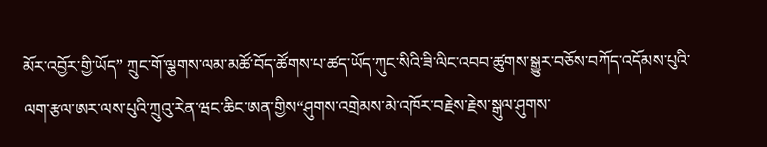མོར་འབྱོར་གྱི་ཡོད” ཀྲུང་གོ་ལྕགས་ལམ་མཚོ་བོད་ཚོགས་པ་ཚད་ཡོད་ཀུང་སིའི་ཟི་ལིང་འབབ་ཚུགས་སྒྱུར་བཅོས་བཀོད་འདོམས་པུའི་ལག་རྩལ་ཨར་ལས་པུའི་ཀྲུའུ་རེན་ཝང་ཆིང་ཨན་གྱིས“ཤུགས་འགྲེམས་མེ་འཁོར་བརྗེས་རྗེས་སྒུལ་ཤུགས་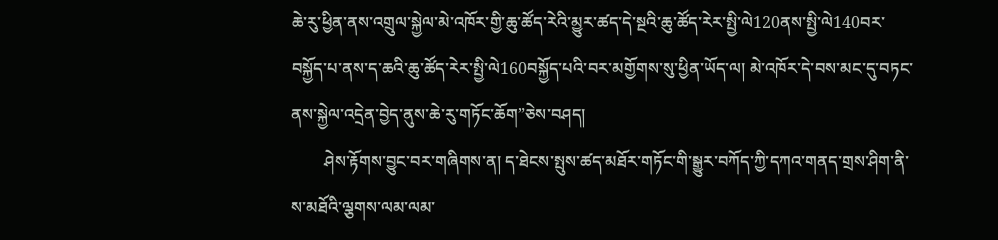ཆེ་རུ་ཕྱིན་ནས་འགྲུལ་སྐྱེལ་མེ་འཁོར་གྱི་ཆུ་ཚོད་རེའི་མྱུར་ཚད་དེ་སྔའི་ཆུ་ཚོད་རེར་སྤྱི་ལེ120ནས་སྤྱི་ལེ140བར་བསྐྱོད་པ་ནས་ད་ཆའི་ཆུ་ཚོད་རེར་སྤྱི་ལེ160བསྐྱོད་པའི་བར་མགྱོགས་སུ་ཕྱིན་ཡོད་ལ། མེ་འཁོར་དེ་བས་མང་དུ་བཏང་ནས་སྐྱེལ་འདྲེན་བྱེད་ནུས་ཆེ་རུ་གཏོང་ཆོག”ཅེས་བཤད།
        ཤེས་རྟོགས་བྱུང་བར་གཞིགས་ན། ད་ཐེངས་སྤུས་ཚད་མཐོར་གཏོང་གི་སྒྱུར་བཀོད་ཀྱི་དཀའ་གནད་གྲས་ཤིག་ནི་ས་མཐོའི་ལྕགས་ལམ་ལམ་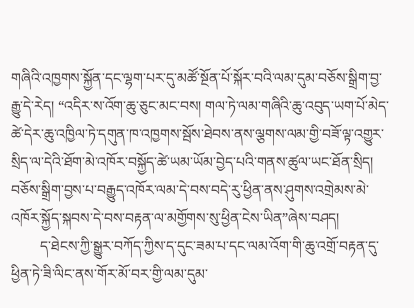གཞིའི་འཁྱགས་སྐྱོན་དང་ལྷག་པར་དུ་མཚོ་སྔོན་པོ་སྐོར་བའི་ལམ་དུམ་བཅོས་སྒྲིག་བྱ་རྒྱུ་དེ་རེད། “འདིར་ས་འོག་ཆུ་ཅུང་མང་བས། གལ་ཏེ་ལམ་གཞིའི་ཆུ་འབུད་ཡག་པོ་མེད་ཚེ་དེར་ཆུ་འཁྱིལ་ཏེ་དགུན་ཁ་འཁྱགས་སྦོས་ཐེབས་ནས་ལྕགས་ལམ་གྱི་བཟོ་ལྟ་འགྱུར་སྲིད་ལ་དེའི་ཐོག་མེ་འཁོར་བསྐྱོད་ཚེ་ཡམ་ཡོམ་བྱེད་པའི་གནས་ཚུལ་ཡང་ཐོན་སྲིད། བཅོས་སྒྲིག་བྱས་པ་བརྒྱུད་འཁོར་ལམ་དེ་བས་བདེ་རུ་ཕྱིན་ནས་ཤུགས་འགྲེམས་མེ་འཁོར་སྐྱོད་སྐབས་དེ་བས་བརྟན་ལ་མགྱོགས་སུ་ཕྱིན་ངེས་ཡིན”ཞེས་བཤད།
        ད་ཐེངས་ཀྱི་སྒྱུར་བཀོད་ཀྱིས་ད་དུང་ཟམ་པ་དང་ལམ་འོག་གི་ཆུ་འགྲོ་བརྟན་དུ་ཕྱིན་ཏེ་ཟི་ལིང་ནས་གོར་མོ་བར་གྱི་ལམ་དུམ་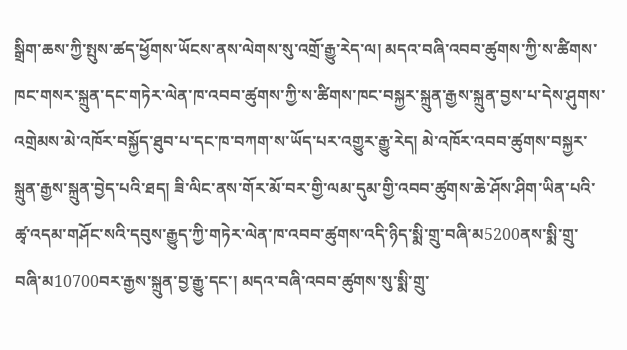སྒྲིག་ཆས་ཀྱི་སྤུས་ཚད་ཕྱོགས་ཡོངས་ནས་ལེགས་སུ་འགྲོ་རྒྱུ་རེད་ལ། མདའ་བཞི་འབབ་ཚུགས་ཀྱི་ས་ཚིགས་ཁང་གསར་སྐྲུན་དང་གཏེར་ལེན་ཁ་འབབ་ཚུགས་ཀྱི་ས་ཚིགས་ཁང་བསྐྱར་སྐྲུན་རྒྱས་སྐྲུན་བྱས་པ་དེས་ཤུགས་འགྲེམས་མེ་འཁོར་བསྐྱོད་ཐུབ་པ་དང་ཁ་བཀག་ས་ཡོད་པར་འགྱུར་རྒྱུ་རེད། མེ་འཁོར་འབབ་ཚུགས་བསྐྱར་སྐྲུན་རྒྱས་སྐྲུན་བྱེད་པའི་ཐད། ཟི་ལིང་ནས་གོར་མོ་བར་གྱི་ལམ་དུམ་གྱི་འབབ་ཚུགས་ཆེ་ཤོས་ཤིག་ཡིན་པའི་ཚྭ་འདམ་གཤོང་སའི་དབུས་རྒྱུད་ཀྱི་གཏེར་ལེན་ཁ་འབབ་ཚུགས་འདི་ཉིད་སྨི་གྲུ་བཞི་མ5200ནས་སྨི་གྲུ་བཞི་མ10700བར་རྒྱས་སྐྲུན་བྱ་རྒྱུ་དང་། མདའ་བཞི་འབབ་ཚུགས་སུ་སྨི་གྲུ་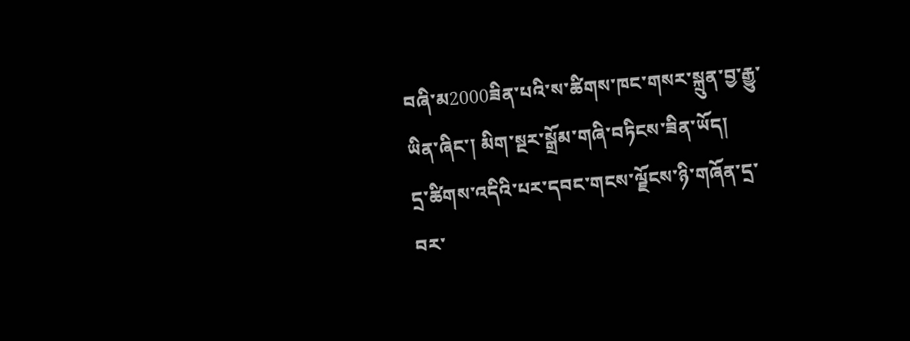བཞི་མ2000ཟིན་པའི་ས་ཚིགས་ཁང་གསར་སྐྲུན་བྱ་རྒྱུ་ཡིན་ཞིང་། མིག་སྔར་སྒྲོམ་གཞི་བཏིངས་ཟིན་ཡོད།
དྲ་ཚིགས་འདིའི་པར་དབང་གངས་ལྗོངས་ཉི་གཞོན་དྲ་བར་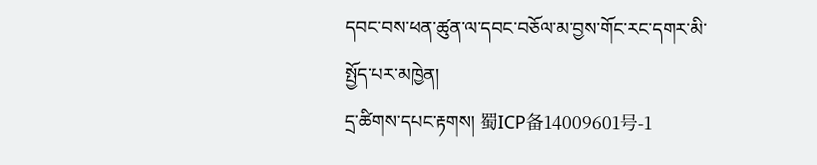དབང་བས་ཕན་ཚུན་ལ་དབང་བཅོལ་མ་བྱས་གོང་རང་དགར་མི་སྤྱོད་པར་མཁྱེན།
དྲ་ཚིགས་དཔང་རྟགས། 蜀ICP备14009601号-1